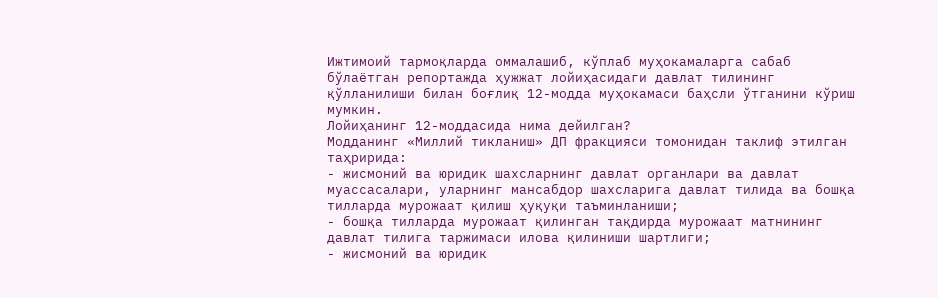Ижтимоий тармоқларда оммалашиб, кўплаб муҳокамаларга сабаб бўлаётган репортажда ҳужжат лойиҳасидаги давлат тилининг қўлланилиши билан боғлиқ 12-модда муҳокамаси баҳсли ўтганини кўриш мумкин.
Лойиҳанинг 12-моддасида нима дейилган?
Модданинг «Миллий тикланиш» ДП фракцияси томонидан таклиф этилган таҳририда:
- жисмоний ва юридик шахсларнинг давлат органлари ва давлат муассасалари, уларнинг мансабдор шахсларига давлат тилида ва бошқа тилларда мурожаат қилиш ҳуқуқи таъминланиши;
- бошқа тилларда мурожаат қилинган тақдирда мурожаат матнининг давлат тилига таржимаси илова қилиниши шартлиги;
- жисмоний ва юридик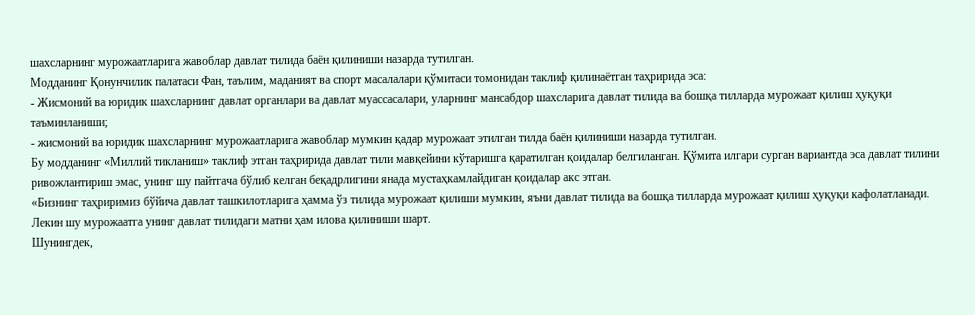шахсларнинг мурожаатларига жавоблар давлат тилида баён қилиниши назарда тутилган.
Модданинг Қонунчилик палатаси Фан, таълим, маданият ва спорт масалалари қўмитаси томонидан таклиф қилинаётган таҳририда эса:
- Жисмоний ва юридик шахсларнинг давлат органлари ва давлат муассасалари, уларнинг мансабдор шахсларига давлат тилида ва бошқа тилларда мурожаат қилиш ҳуқуқи таъминланиши;
- жисмоний ва юридик шахсларнинг мурожаатларига жавоблар мумкин қадар мурожаат этилган тилда баён қилиниши назарда тутилган.
Бу модданинг «Миллий тикланиш» таклиф этган таҳририда давлат тили мавқейини кўтаришга қаратилган қоидалар белгиланган. Қўмита илгари сурган вариантда эса давлат тилини ривожлантириш эмас, унинг шу пайтгача бўлиб келган беқадрлигини янада мустаҳкамлайдиган қоидалар акс этган.
«Бизнинг таҳриримиз бўйича давлат ташкилотларига ҳамма ўз тилида мурожаат қилиши мумкин, яъни давлат тилида ва бошқа тилларда мурожаат қилиш ҳуқуқи кафолатланади. Лекин шу мурожаатга унинг давлат тилидаги матни ҳам илова қилиниши шарт.
Шунингдек,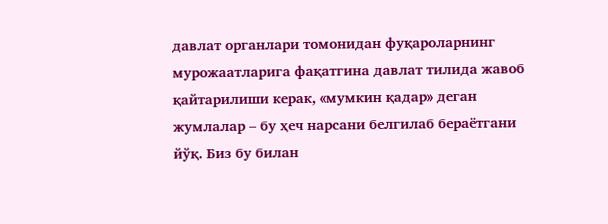давлат органлари томонидан фуқароларнинг мурожаатларига фақатгина давлат тилида жавоб қайтарилиши керак, «мумкин қадар» деган жумлалар – бу ҳеч нарсани белгилаб бераётгани йўқ. Биз бу билан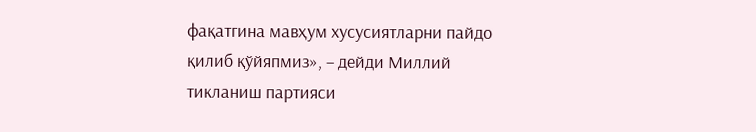фақатгина мавҳум хусусиятларни пайдо қилиб қўйяпмиз», – дейди Миллий тикланиш партияси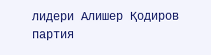лидери Алишер Қодиров партия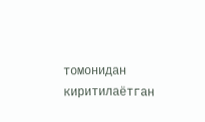томонидан киритилаётган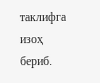таклифга изоҳ бериб.